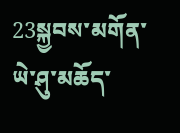23སྐྱབས་མགོན་ཡེ་ཤུ་མཆོད་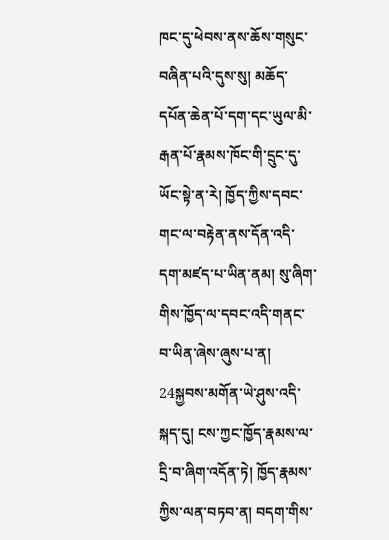ཁང་དུ་ཕེབས་ནས་ཆོས་གསུང་བཞིན་པའི་དུས་སུ། མཆོད་དཔོན་ཆེན་པོ་དག་དང་ཡུལ་མི་རྒན་པོ་རྣམས་ཁོང་གི་དྲུང་དུ་ཡོང་སྟེ་ན་རེ། ཁྱོད་ཀྱིས་དབང་གང་ལ་བརྟེན་ནས་དོན་འདི་དག་མཛད་པ་ཡིན་ནམ། སུ་ཞིག་གིས་ཁྱོད་ལ་དབང་འདི་གནང་བ་ཡིན་ཞེས་ཞུས་པ་ན། 24སྐྱབས་མགོན་ཡེ་ཤུས་འདི་སྐད་དུ། ངས་ཀྱང་ཁྱོད་རྣམས་ལ་དྲི་བ་ཞིག་འདོན་ཏེ། ཁྱོད་རྣམས་ཀྱིས་ལན་བཏབ་ན། བདག་གིས་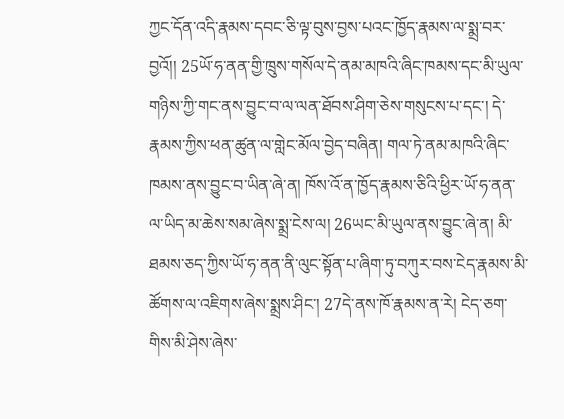ཀྱང་དོན་འདི་རྣམས་དབང་ཅི་ལྟ་བུས་བྱས་པའང་ཁྱོད་རྣམས་ལ་སྨྲ་བར་བྱའོ།། 25ཡོ་ཧ་ནན་གྱི་ཁྲུས་གསོལ་དེ་ནམ་མཁའི་ཞིང་ཁམས་དང་མི་ཡུལ་གཉིས་ཀྱི་གང་ནས་བྱུང་བ་ལ་ལན་ཐོབས་ཤིག་ཅེས་གསུངས་པ་དང་། དེ་རྣམས་ཀྱིས་ཕན་ཚུན་ལ་གླེང་མོལ་བྱེད་བཞིན། གལ་ཏེ་ནམ་མཁའི་ཞིང་ཁམས་ནས་བྱུང་བ་ཡིན་ཞེ་ན། ཁོས་འོ་ན་ཁྱོད་རྣམས་ཅིའི་ཕྱིར་ཡོ་ཧ་ནན་ལ་ཡིད་མ་ཆེས་སམ་ཞེས་སྨྲ་ངེས་ལ། 26ཡང་མི་ཡུལ་ནས་བྱུང་ཞེ་ན། མི་ཐམས་ཅད་ཀྱིས་ཡོ་ཧ་ནན་ནི་ལུང་སྟོན་པ་ཞིག་ཏུ་བཀུར་བས་ངེད་རྣམས་མི་ཚོགས་ལ་འཇིགས་ཞེས་སྨྲས་ཤིང་། 27དེ་ནས་ཁོ་རྣམས་ན་རེ། ངེད་ཅག་གིས་མི་ཤེས་ཞེས་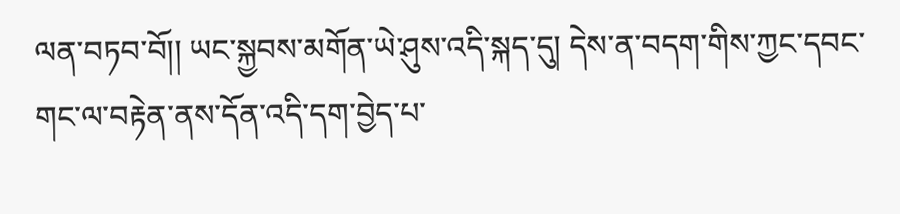ལན་བཏབ་བོ།། ཡང་སྐྱབས་མགོན་ཡེ་ཤུས་འདི་སྐད་དུ། དེས་ན་བདག་གིས་ཀྱང་དབང་གང་ལ་བརྟེན་ནས་དོན་འདི་དག་བྱེད་པ་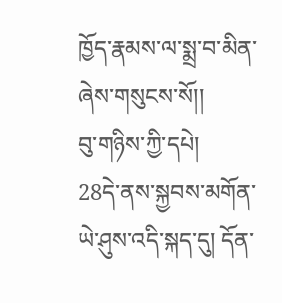ཁྱོད་རྣམས་ལ་སྨྲ་བ་མིན་ཞེས་གསུངས་སོ།།
བུ་གཉིས་ཀྱི་དཔེ།
28དེ་ནས་སྐྱབས་མགོན་ཡེ་ཤུས་འདི་སྐད་དུ། དོན་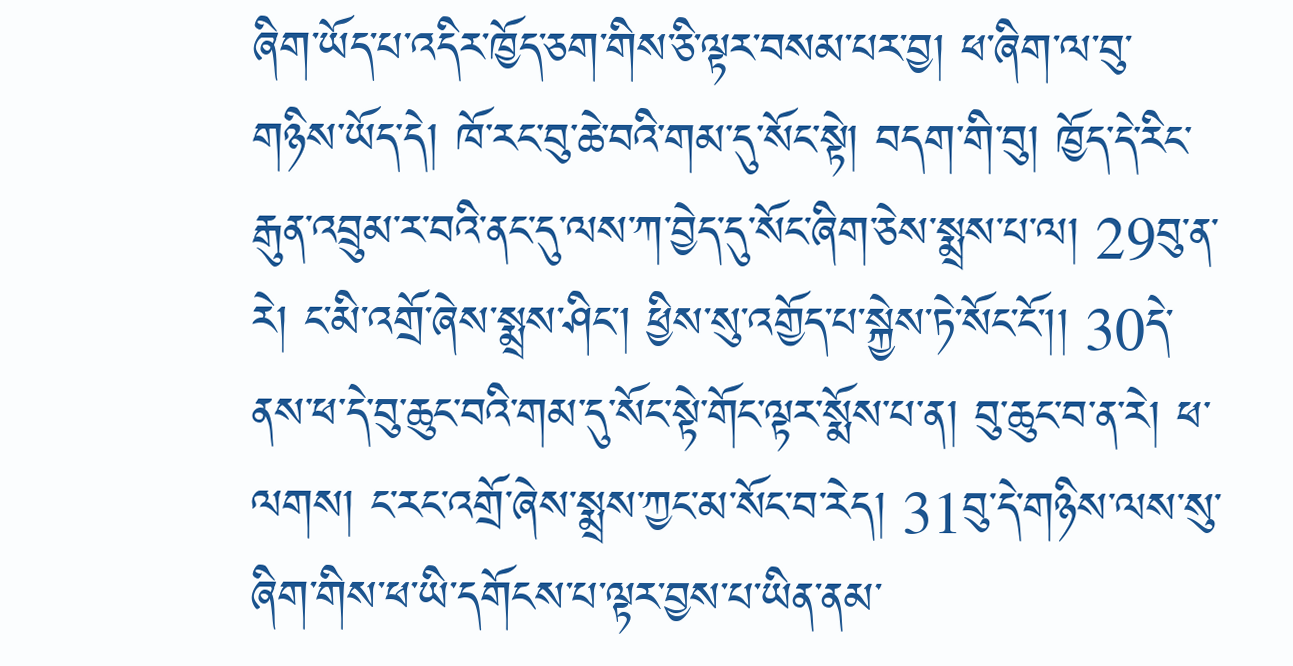ཞིག་ཡོད་པ་འདིར་ཁྱོད་ཅག་གིས་ཅི་ལྟར་བསམ་པར་བྱ། ཕ་ཞིག་ལ་བུ་གཉིས་ཡོད་དེ། ཁོ་རང་བུ་ཆེ་བའི་གམ་དུ་སོང་སྟེ། བདག་གི་བུ། ཁྱོད་དེ་རིང་རྒུན་འབྲུམ་ར་བའི་ནང་དུ་ལས་ཀ་བྱེད་དུ་སོང་ཞིག་ཅེས་སྨྲས་པ་ལ། 29བུ་ན་རེ། ང་མི་འགྲོ་ཞེས་སྨྲས་ཤིང་། ཕྱིས་སུ་འགྱོད་པ་སྐྱེས་ཏེ་སོང་ངོ་།། 30དེ་ནས་ཕ་དེ་བུ་ཆུང་བའི་གམ་དུ་སོང་སྟེ་གོང་ལྟར་སྨོས་པ་ན། བུ་ཆུང་བ་ན་རེ། ཕ་ལགས། ང་རང་འགྲོ་ཞེས་སྨྲས་ཀྱང་མ་སོང་བ་རེད། 31བུ་དེ་གཉིས་ལས་སུ་ཞིག་གིས་ཕ་ཡི་དགོངས་པ་ལྟར་བྱས་པ་ཡིན་ནམ་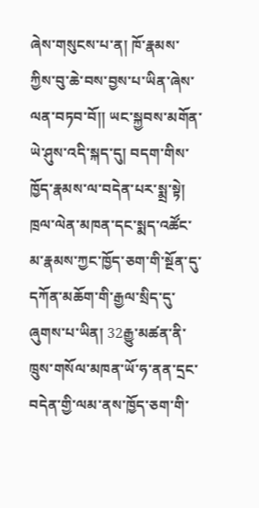ཞེས་གསུངས་པ་ན། ཁོ་རྣམས་ཀྱིས་བུ་ཆེ་བས་བྱས་པ་ཡིན་ཞེས་ལན་བཏབ་བོ།། ཡང་སྐྱབས་མགོན་ཡེ་ཤུས་འདི་སྐད་དུ། བདག་གིས་ཁྱོད་རྣམས་ལ་བདེན་པར་སྨྲ་སྟེ། ཁྲལ་ལེན་མཁན་དང་སྨད་འཚོང་མ་རྣམས་ཀྱང་ཁྱོད་ཅག་གི་སྔོན་དུ་དཀོན་མཆོག་གི་རྒྱལ་སྲིད་དུ་ཞུགས་པ་ཡིན། 32རྒྱུ་མཚན་ནི་ཁྲུས་གསོལ་མཁན་ཡོ་ཧ་ནན་དྲང་བདེན་གྱི་ལམ་ནས་ཁྱོད་ཅག་གི་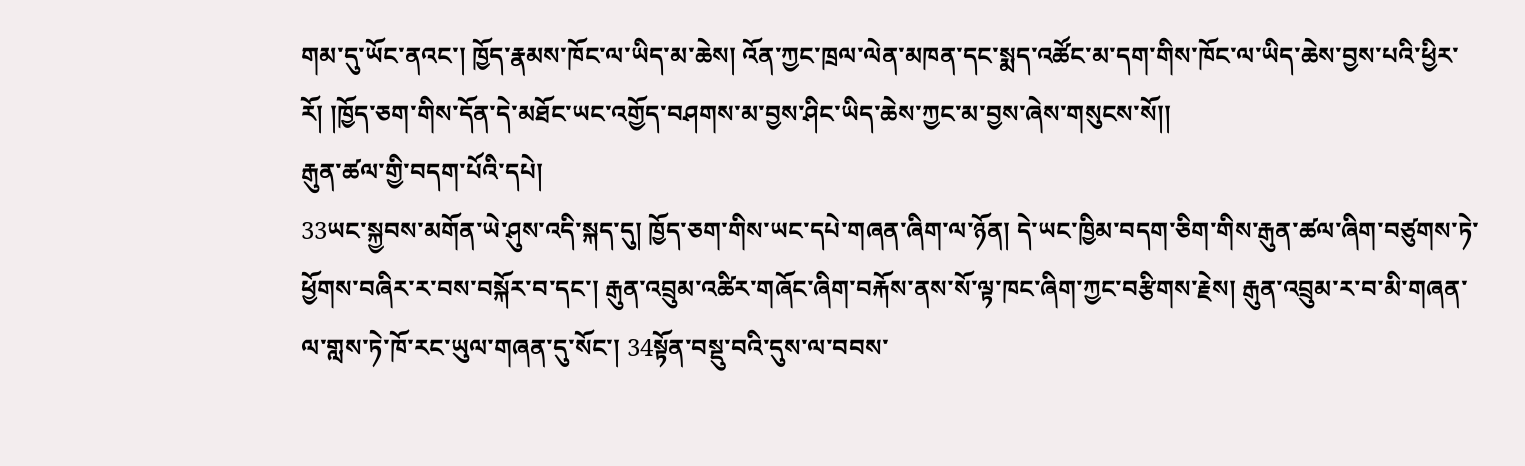གམ་དུ་ཡོང་ནའང་། ཁྱོད་རྣམས་ཁོང་ལ་ཡིད་མ་ཆེས། འོན་ཀྱང་ཁྲལ་ལེན་མཁན་དང་སྨད་འཚོང་མ་དག་གིས་ཁོང་ལ་ཡིད་ཆེས་བྱས་པའི་ཕྱིར་རོ། །ཁྱོད་ཅག་གིས་དོན་དེ་མཐོང་ཡང་འགྱོད་བཤགས་མ་བྱས་ཤིང་ཡིད་ཆེས་ཀྱང་མ་བྱས་ཞེས་གསུངས་སོ།།
རྒུན་ཚལ་གྱི་བདག་པོའི་དཔེ།
33ཡང་སྐྱབས་མགོན་ཡེ་ཤུས་འདི་སྐད་དུ། ཁྱོད་ཅག་གིས་ཡང་དཔེ་གཞན་ཞིག་ལ་ཉོན། དེ་ཡང་ཁྱིམ་བདག་ཅིག་གིས་རྒུན་ཚལ་ཞིག་བཙུགས་ཏེ་ཕྱོགས་བཞིར་ར་བས་བསྐོར་བ་དང་། རྒུན་འབྲུམ་འཚིར་གཞོང་ཞིག་བརྐོས་ནས་སོ་ལྟ་ཁང་ཞིག་ཀྱང་བརྩིགས་རྗེས། རྒུན་འབྲུམ་ར་བ་མི་གཞན་ལ་གླས་ཏེ་ཁོ་རང་ཡུལ་གཞན་དུ་སོང་། 34སྟོན་བསྡུ་བའི་དུས་ལ་བབས་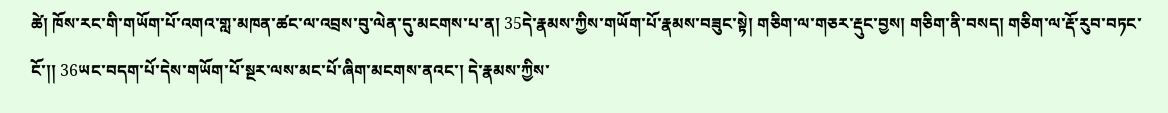ཚེ། ཁོས་རང་གི་གཡོག་པོ་འགའ་གླ་མཁན་ཚང་ལ་འབྲས་བུ་ལེན་དུ་མངགས་པ་ན། 35དེ་རྣམས་ཀྱིས་གཡོག་པོ་རྣམས་བཟུང་སྟེ། གཅིག་ལ་གཅར་རྡུང་བྱས། གཅིག་ནི་བསད། གཅིག་ལ་རྡོ་རུབ་བཏང་ངོ་།། 36ཡང་བདག་པོ་དེས་གཡོག་པོ་སྔར་ལས་མང་པོ་ཞིག་མངགས་ནའང་། དེ་རྣམས་ཀྱིས་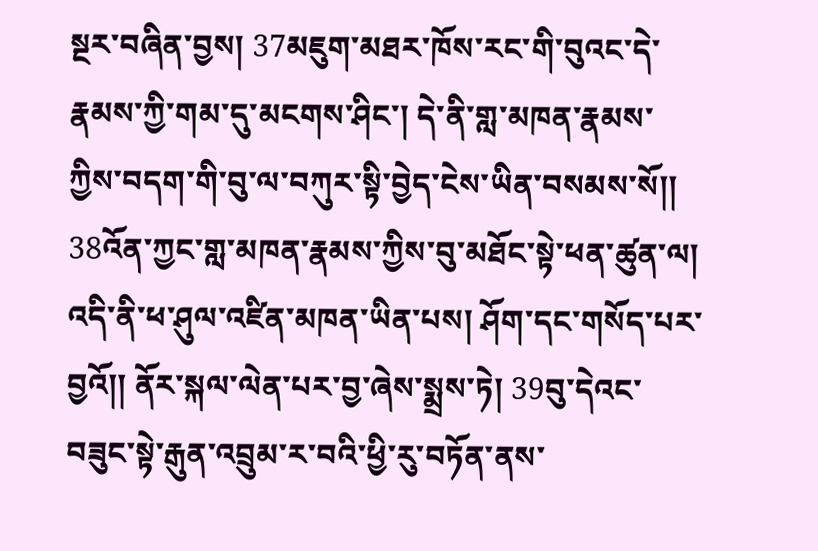སྔར་བཞིན་བྱས། 37མཇུག་མཐར་ཁོས་རང་གི་བུའང་དེ་རྣམས་ཀྱི་གམ་དུ་མངགས་ཤིང་། དེ་ནི་གླ་མཁན་རྣམས་ཀྱིས་བདག་གི་བུ་ལ་བཀུར་སྟི་བྱེད་ངེས་ཡིན་བསམས་སོ།། 38འོན་ཀྱང་གླ་མཁན་རྣམས་ཀྱིས་བུ་མཐོང་སྟེ་ཕན་ཚུན་ལ། འདི་ནི་ཕ་ཤུལ་འཛིན་མཁན་ཡིན་པས། ཤོག་དང་གསོད་པར་བྱའོ།། ནོར་སྐལ་ལེན་པར་བྱ་ཞེས་སྨྲས་ཏེ། 39བུ་དེའང་བཟུང་སྟེ་རྒུན་འབྲུམ་ར་བའི་ཕྱི་རུ་བཏོན་ནས་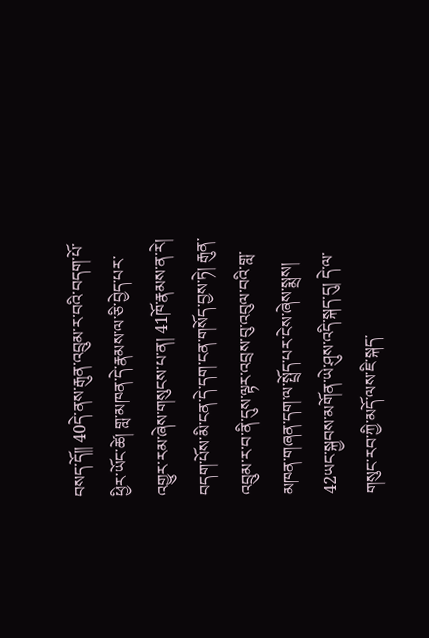བསད་དོ།། 40དེ་ནས་རྒུན་འབྲུམ་ར་བའི་བདག་པོ་ཕྱིར་ཡོང་ཚེ། གླ་མཁན་དེ་རྣམས་ལ་ཅི་བྱེད་པར་འགྱུར་རམ་ཞེས་གསུངས་པ་ན། 41ཁོ་རྣམས་ན་རེ། བདག་པོས་མི་ངན་དེ་དག་ངན་གསོད་བྱས་ཏེ། རྒུན་འབྲུམ་ར་བ་ནི་དུས་ལྟར་འབྲས་བུ་འབུལ་བའི་གླ་མཁན་གཞན་དག་ལ་སྤྲོད་པར་ངེས་ཞེས་སྨྲས། 42ཡང་སྐྱབས་མགོན་ཡེ་ཤུས་འདི་སྐད་དུ། དེ་ལ་གསུང་རབ་ཀྱི་མདོ་ལས་ཇི་སྐད་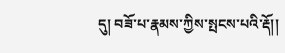དུ། བཟོ་པ་རྣམས་ཀྱིས་སྤངས་པའི་རྡོ།།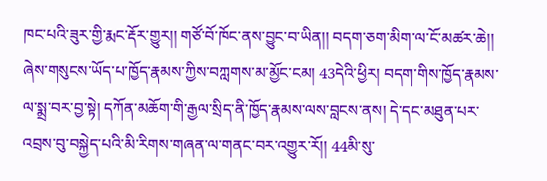ཁང་པའི་ཟུར་གྱི་རྨང་རྡོར་གྱུར།། གཙོ་བོ་ཁོང་ནས་བྱུང་བ་ཡིན།། བདག་ཅག་མིག་ལ་ངོ་མཚར་ཆེ།། ཞེས་གསུངས་ཡོད་པ་ཁྱོད་རྣམས་ཀྱིས་བཀླགས་མ་མྱོང་ངམ། 43དེའི་ཕྱིར། བདག་གིས་ཁྱོད་རྣམས་ལ་སྨྲ་བར་བྱ་སྟེ། དཀོན་མཆོག་གི་རྒྱལ་སྲིད་ནི་ཁྱོད་རྣམས་ལས་བླངས་ནས། དེ་དང་མཐུན་པར་འབྲས་བུ་བསྐྱེད་པའི་མི་རིགས་གཞན་ལ་གནང་བར་འགྱུར་རོ།། 44མི་སུ་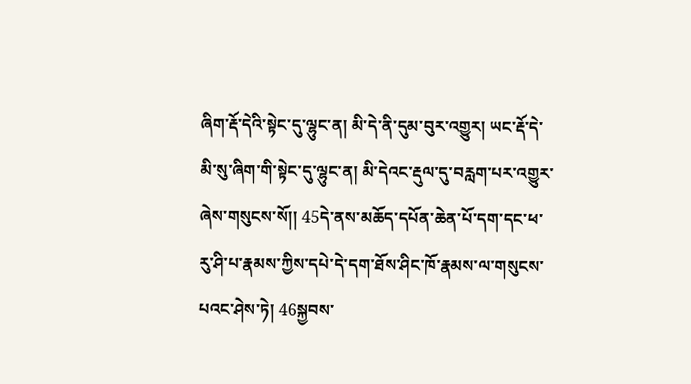ཞིག་རྡོ་དེའི་སྟེང་དུ་ལྷུང་ན། མི་དེ་ནི་དུམ་བུར་འགྱུར། ཡང་རྡོ་དེ་མི་སུ་ཞིག་གི་སྟེང་དུ་ལྷུང་ན། མི་དེའང་རྡུལ་དུ་བརླག་པར་འགྱུར་ཞེས་གསུངས་སོ།། 45དེ་ནས་མཆོད་དཔོན་ཆེན་པོ་དག་དང་ཕ་རུ་ཤི་པ་རྣམས་ཀྱིས་དཔེ་དེ་དག་ཐོས་ཤིང་ཁོ་རྣམས་ལ་གསུངས་པའང་ཤེས་ཏེ། 46སྐྱབས་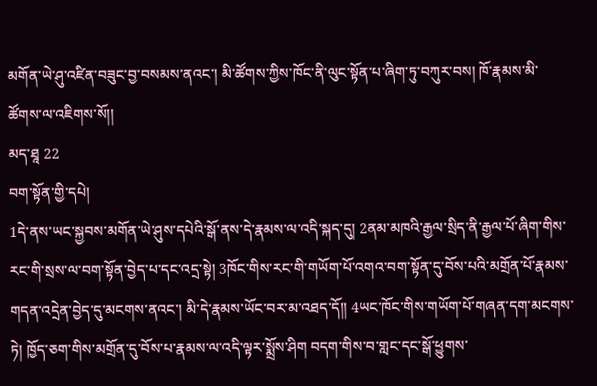མགོན་ཡེ་ཤུ་འཛིན་བཟུང་བྱ་བསམས་ནའང་། མི་ཚོགས་ཀྱིས་ཁོང་ནི་ལུང་སྟོན་པ་ཞིག་ཏུ་བཀུར་བས། ཁོ་རྣམས་མི་ཚོགས་ལ་འཇིགས་སོ།།
མད་ཐཱ 22
བག་སྟོན་གྱི་དཔེ།
1དེ་ནས་ཡང་སྐྱབས་མགོན་ཡེ་ཤུས་དཔེའི་སྒོ་ནས་དེ་རྣམས་ལ་འདི་སྐད་དུ། 2ནམ་མཁའི་རྒྱལ་སྲིད་ནི་རྒྱལ་པོ་ཞིག་གིས་རང་གི་སྲས་ལ་བག་སྟོན་བྱེད་པ་དང་འདྲ་སྟེ། 3ཁོང་གིས་རང་གི་གཡོག་པོ་འགའ་བག་སྟོན་དུ་བོས་པའི་མགྲོན་པོ་རྣམས་གདན་འདྲེན་བྱེད་དུ་མངགས་ནའང་། མི་དེ་རྣམས་ཡོང་བར་མ་འཐད་དོ།། 4ཡང་ཁོང་གིས་གཡོག་པོ་གཞན་དག་མངགས་ཏེ། ཁྱོད་ཅག་གིས་མགྲོན་དུ་བོས་པ་རྣམས་ལ་འདི་ལྟར་སྨྲོས་ཤིག བདག་གིས་བ་གླང་དང་སྒོ་ཕྱུགས་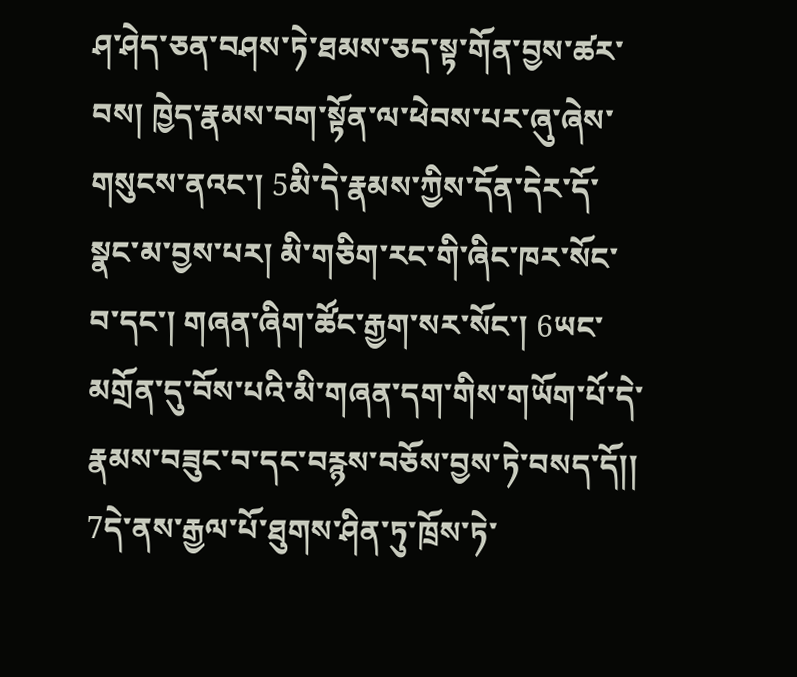ཤ་ཤེད་ཅན་བཤས་ཏེ་ཐམས་ཅད་སྟ་གོན་བྱས་ཚར་བས། ཁྱེད་རྣམས་བག་སྟོན་ལ་ཕེབས་པར་ཞུ་ཞེས་གསུངས་ནའང་། 5མི་དེ་རྣམས་ཀྱིས་དོན་དེར་དོ་སྣང་མ་བྱས་པར། མི་གཅིག་རང་གི་ཞིང་ཁར་སོང་བ་དང་། གཞན་ཞིག་ཚོང་རྒྱག་སར་སོང་། 6ཡང་མགྲོན་དུ་བོས་པའི་མི་གཞན་དག་གིས་གཡོག་པོ་དེ་རྣམས་བཟུང་བ་དང་བརྙས་བཅོས་བྱས་ཏེ་བསད་དོ།། 7དེ་ནས་རྒྱལ་པོ་ཐུགས་ཤིན་ཏུ་ཁྲོས་ཏེ་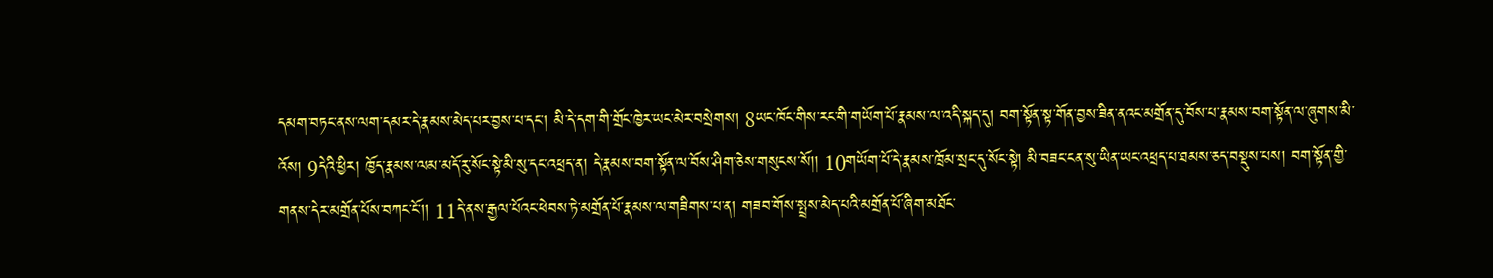དམག་བཏང་ནས་ལག་དམར་དེ་རྣམས་མེད་པར་བྱས་པ་དང་། མི་དེ་དག་གི་གྲོང་ཁྱེར་ཡང་མེར་བསྲེགས། 8ཡང་ཁོང་གིས་རང་གི་གཡོག་པོ་རྣམས་ལ་འདི་སྐད་དུ། བག་སྟོན་སྟ་གོན་བྱས་ཟིན་ནའང་མགྲོན་དུ་བོས་པ་རྣམས་བག་སྟོན་ལ་ཞུགས་མི་འོས། 9དེའི་ཕྱིར། ཁྱོད་རྣམས་ལམ་མདོ་རུ་སོང་སྟེ་མི་སུ་དང་འཕྲད་ན། དེ་རྣམས་བག་སྟོན་ལ་བོས་ཤིག་ཅེས་གསུངས་སོ།། 10གཡོག་པོ་དེ་རྣམས་ཁྲོམ་སྲང་དུ་སོང་སྟེ། མི་བཟང་ངན་སུ་ཡིན་ཡང་འཕྲད་པ་ཐམས་ཅད་བསྡུས་པས། བག་སྟོན་གྱི་གནས་དེར་མགྲོན་པོས་བཀང་ངོ་།། 11དེ་ནས་རྒྱལ་པོའང་ཕེབས་ཏེ་མགྲོན་པོ་རྣམས་ལ་གཟིགས་པ་ན། གཟབ་གོས་སྤྲས་མེད་པའི་མགྲོན་པོ་ཞིག་མཐོང་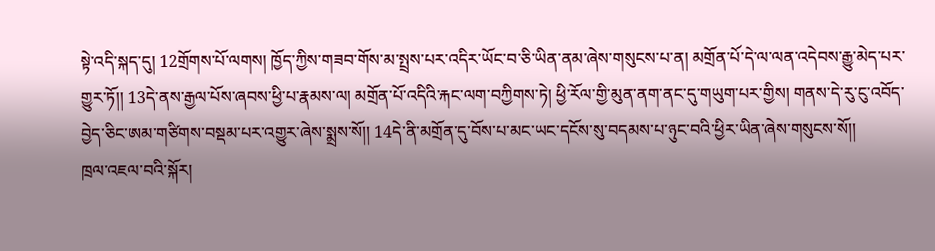སྟེ་འདི་སྐད་དུ། 12གྲོགས་པོ་ལགས། ཁྱོད་ཀྱིས་གཟབ་གོས་མ་སྤྲས་པར་འདིར་ཡོང་བ་ཅི་ཡིན་ནམ་ཞེས་གསུངས་པ་ན། མགྲོན་པོ་དེ་ལ་ལན་འདེབས་རྒྱུ་མེད་པར་གྱུར་ཏོ།། 13དེ་ནས་རྒྱལ་པོས་ཞབས་ཕྱི་པ་རྣམས་ལ། མགྲོན་པོ་འདིའི་རྐང་ལག་བཀྱིགས་ཏེ། ཕྱི་རོལ་གྱི་མུན་ནག་ནང་དུ་གཡུག་པར་གྱིས། གནས་དེ་རུ་ངུ་འབོད་བྱེད་ཅིང་ཨམ་གཙིགས་བསྡམ་པར་འགྱུར་ཞེས་སྨྲས་སོ།། 14དེ་ནི་མགྲོན་དུ་བོས་པ་མང་ཡང་དངོས་སུ་བདམས་པ་ཉུང་བའི་ཕྱིར་ཡིན་ཞེས་གསུངས་སོ།།
ཁྲལ་འཇལ་བའི་སྐོར།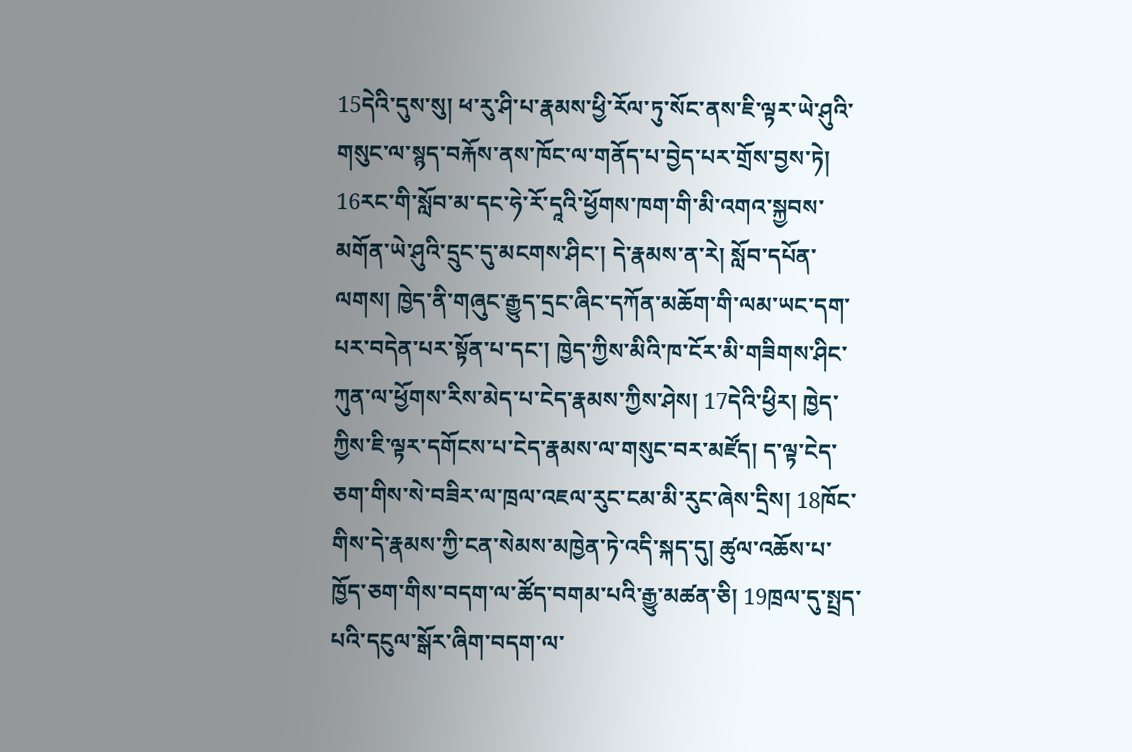15དེའི་དུས་སུ། ཕ་རུ་ཤི་པ་རྣམས་ཕྱི་རོལ་ཏུ་སོང་ནས་ཇི་ལྟར་ཡེ་ཤུའི་གསུང་ལ་སྙད་བརྐོས་ནས་ཁོང་ལ་གནོད་པ་བྱེད་པར་གྲོས་བྱས་ཏེ། 16རང་གི་སློབ་མ་དང་ཧེ་རོ་དཱའི་ཕྱོགས་ཁག་གི་མི་འགའ་སྐྱབས་མགོན་ཡེ་ཤུའི་དྲུང་དུ་མངགས་ཤིང་། དེ་རྣམས་ན་རེ། སློབ་དཔོན་ལགས། ཁྱེད་ནི་གཞུང་རྒྱུད་དྲང་ཞིང་དཀོན་མཆོག་གི་ལམ་ཡང་དག་པར་བདེན་པར་སྟོན་པ་དང་། ཁྱེད་ཀྱིས་མིའི་ཁ་ངོར་མི་གཟིགས་ཤིང་ཀུན་ལ་ཕྱོགས་རིས་མེད་པ་ངེད་རྣམས་ཀྱིས་ཤེས། 17དེའི་ཕྱིར། ཁྱེད་ཀྱིས་ཇི་ལྟར་དགོངས་པ་ངེད་རྣམས་ལ་གསུང་བར་མཛོད། ད་ལྟ་ངེད་ཅག་གིས་སེ་བཟིར་ལ་ཁྲལ་འཇལ་རུང་ངམ་མི་རུང་ཞེས་དྲིས། 18ཁོང་གིས་དེ་རྣམས་ཀྱི་ངན་སེམས་མཁྱེན་ཏེ་འདི་སྐད་དུ། ཚུལ་འཆོས་པ་ཁྱོད་ཅག་གིས་བདག་ལ་ཚོད་བགམ་པའི་རྒྱུ་མཚན་ཅི། 19ཁྲལ་དུ་སྤྲད་པའི་དངུལ་སྒོར་ཞིག་བདག་ལ་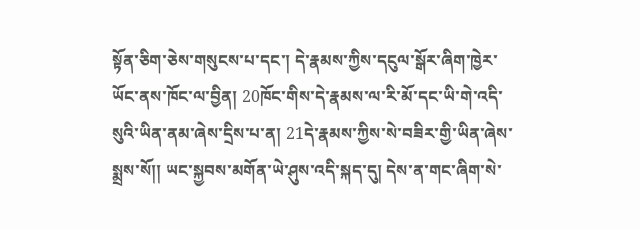སྟོན་ཅིག་ཅེས་གསུངས་པ་དང་། དེ་རྣམས་ཀྱིས་དངུལ་སྒོར་ཞིག་ཁྱེར་ཡོང་ནས་ཁོང་ལ་བྱིན། 20ཁོང་གིས་དེ་རྣམས་ལ་རི་མོ་དང་ཡི་གེ་འདི་སུའི་ཡིན་ནམ་ཞེས་དྲིས་པ་ན། 21དེ་རྣམས་ཀྱིས་སེ་བཟིར་གྱི་ཡིན་ཞེས་སྨྲས་སོ།། ཡང་སྐྱབས་མགོན་ཡེ་ཤུས་འདི་སྐད་དུ། དེས་ན་གང་ཞིག་སེ་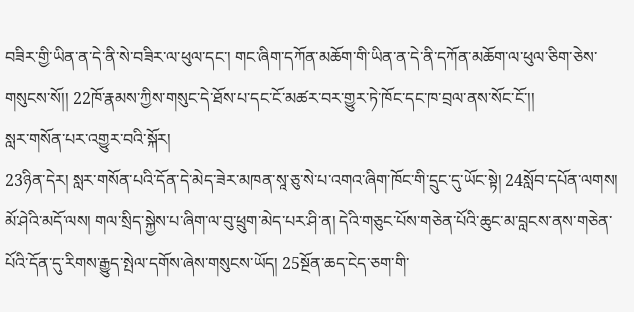བཟིར་གྱི་ཡིན་ན་དེ་ནི་སེ་བཟིར་ལ་ཕུལ་དང་། གང་ཞིག་དཀོན་མཆོག་གི་ཡིན་ན་དེ་ནི་དཀོན་མཆོག་ལ་ཕུལ་ཅིག་ཅེས་གསུངས་སོ།། 22ཁོ་རྣམས་ཀྱིས་གསུང་དེ་ཐོས་པ་དང་ངོ་མཚར་བར་གྱུར་ཏེ་ཁོང་དང་ཁ་བྲལ་ནས་སོང་ངོ་།།
སླར་གསོན་པར་འགྱུར་བའི་སྐོར།
23ཉིན་དེར། སླར་གསོན་པའི་དོན་དེ་མེད་ཟེར་མཁན་སཱ་ཅུ་སེ་པ་འགའ་ཞིག་ཁོང་གི་དྲུང་དུ་ཡོང་སྟེ། 24སློབ་དཔོན་ལགས། མོ་ཤེའི་མདོ་ལས། གལ་སྲིད་སྐྱེས་པ་ཞིག་ལ་བུ་ཕྲུག་མེད་པར་ཤི་ན། དེའི་གཅུང་པོས་གཅེན་པོའི་ཆུང་མ་བླངས་ནས་གཅེན་པོའི་དོན་དུ་རིགས་རྒྱུད་སྤེལ་དགོས་ཞེས་གསུངས་ཡོད། 25སྔོན་ཆད་ངེད་ཅག་གི་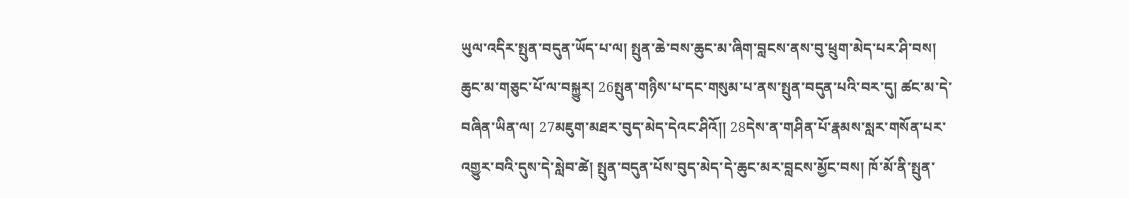ཡུལ་འདིར་སྤུན་བདུན་ཡོད་པ་ལ། སྤུན་ཆེ་བས་ཆུང་མ་ཞིག་བླངས་ནས་བུ་ཕྲུག་མེད་པར་ཤི་བས། ཆུང་མ་གཅུང་པོ་ལ་བསྐྱུར། 26སྤུན་གཉིས་པ་དང་གསུམ་པ་ནས་སྤུན་བདུན་པའི་བར་དུ། ཚང་མ་དེ་བཞིན་ཡིན་ལ། 27མཇུག་མཐར་བུད་མེད་དེའང་ཤིའོ།། 28དེས་ན་གཤིན་པོ་རྣམས་སླར་གསོན་པར་འགྱུར་བའི་དུས་དེ་སླེབ་ཚེ། སྤུན་བདུན་པོས་བུད་མེད་དེ་ཆུང་མར་བླངས་མྱོང་བས། ཁོ་མོ་ནི་སྤུན་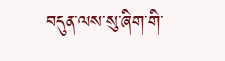བདུན་ལས་སུ་ཞིག་གི་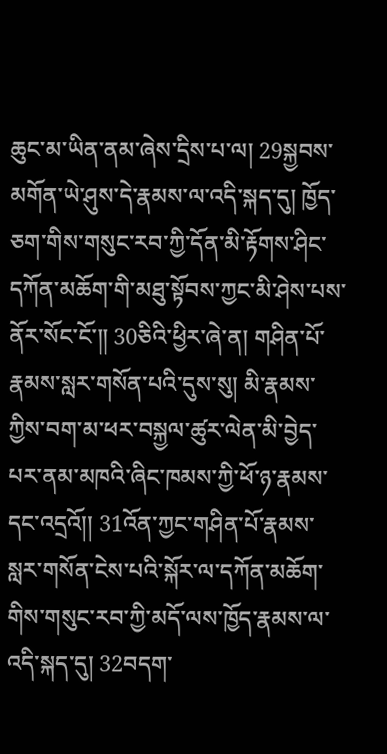ཆུང་མ་ཡིན་ནམ་ཞེས་དྲིས་པ་ལ། 29སྐྱབས་མགོན་ཡེ་ཤུས་དེ་རྣམས་ལ་འདི་སྐད་དུ། ཁྱོད་ཅག་གིས་གསུང་རབ་ཀྱི་དོན་མི་རྟོགས་ཤིང་དཀོན་མཆོག་གི་མཐུ་སྟོབས་ཀྱང་མི་ཤེས་པས་ནོར་སོང་ངོ་༎ 30ཅིའི་ཕྱིར་ཞེ་ན། གཤིན་པོ་རྣམས་སླར་གསོན་པའི་དུས་སུ། མི་རྣམས་ཀྱིས་བག་མ་ཕར་བསྐྱལ་ཚུར་ལེན་མི་བྱེད་པར་ནམ་མཁའི་ཞིང་ཁམས་ཀྱི་ཕོ་ཉ་རྣམས་དང་འདྲའོ།། 31འོན་ཀྱང་གཤིན་པོ་རྣམས་སླར་གསོན་ངེས་པའི་སྐོར་ལ་དཀོན་མཆོག་གིས་གསུང་རབ་ཀྱི་མདོ་ལས་ཁྱོད་རྣམས་ལ་འདི་སྐད་དུ། 32བདག་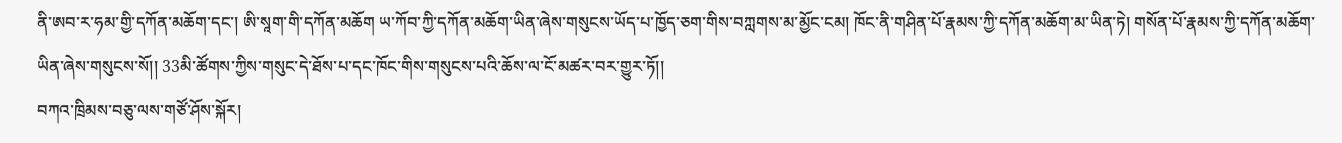ནི་ཨབ་ར་ཧམ་གྱི་དཀོན་མཆོག་དང་། ཨི་སཱག་གི་དཀོན་མཆོག ཡ་ཀོབ་ཀྱི་དཀོན་མཆོག་ཡིན་ཞེས་གསུངས་ཡོད་པ་ཁྱོད་ཅག་གིས་བཀླགས་མ་མྱོང་ངམ། ཁོང་ནི་གཤིན་པོ་རྣམས་ཀྱི་དཀོན་མཆོག་མ་ཡིན་ཏེ། གསོན་པོ་རྣམས་ཀྱི་དཀོན་མཆོག་ཡིན་ཞེས་གསུངས་སོ།། 33མི་ཚོགས་ཀྱིས་གསུང་དེ་ཐོས་པ་དང་ཁོང་གིས་གསུངས་པའི་ཆོས་ལ་ངོ་མཚར་བར་གྱུར་ཏོ།།
བཀའ་ཁྲིམས་བཅུ་ལས་གཙོ་ཤོས་སྐོར།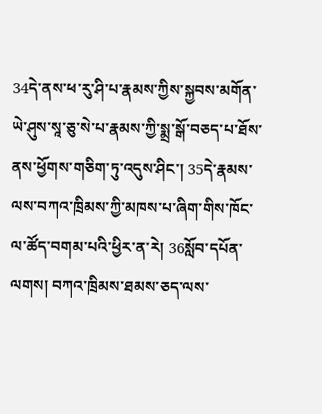34དེ་ནས་ཕ་རུ་ཤི་པ་རྣམས་ཀྱིས་སྐྱབས་མགོན་ཡེ་ཤུས་སཱ་ཅུ་སེ་པ་རྣམས་ཀྱི་སྨྲ་སྒོ་བཅད་པ་ཐོས་ནས་ཕྱོགས་གཅིག་ཏུ་འདུས་ཤིང་། 35དེ་རྣམས་ལས་བཀའ་ཁྲིམས་ཀྱི་མཁས་པ་ཞིག་གིས་ཁོང་ལ་ཚོད་བགམ་པའི་ཕྱིར་ན་རེ། 36སློབ་དཔོན་ལགས། བཀའ་ཁྲིམས་ཐམས་ཅད་ལས་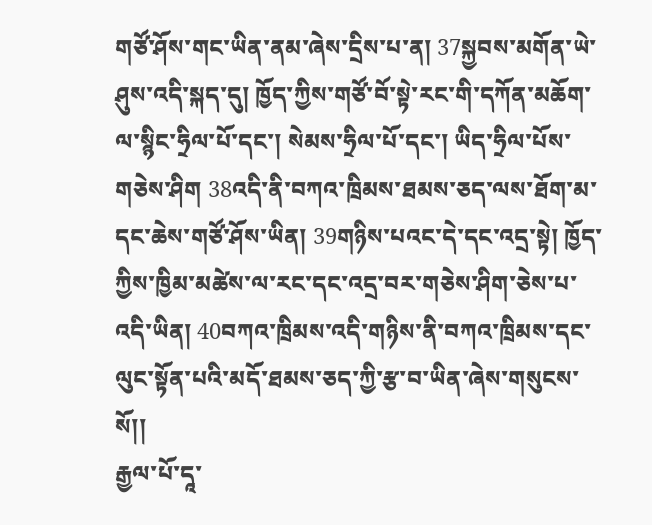གཙོ་ཤོས་གང་ཡིན་ནམ་ཞེས་དྲིས་པ་ན། 37སྐྱབས་མགོན་ཡེ་ཤུས་འདི་སྐད་དུ། ཁྱོད་ཀྱིས་གཙོ་བོ་སྟེ་རང་གི་དཀོན་མཆོག་ལ་སྙིང་ཧྲིལ་པོ་དང་། སེམས་ཧྲིལ་པོ་དང་། ཡིད་ཧྲིལ་པོས་གཅེས་ཤིག 38འདི་ནི་བཀའ་ཁྲིམས་ཐམས་ཅད་ལས་ཐོག་མ་དང་ཆེས་གཙོ་ཤོས་ཡིན། 39གཉིས་པའང་དེ་དང་འདྲ་སྟེ། ཁྱོད་ཀྱིས་ཁྱིམ་མཚེས་ལ་རང་དང་འདྲ་བར་གཅེས་ཤིག་ཅེས་པ་འདི་ཡིན། 40བཀའ་ཁྲིམས་འདི་གཉིས་ནི་བཀའ་ཁྲིམས་དང་ལུང་སྟོན་པའི་མདོ་ཐམས་ཅད་ཀྱི་རྩ་བ་ཡིན་ཞེས་གསུངས་སོ།།
རྒྱལ་པོ་དཱ་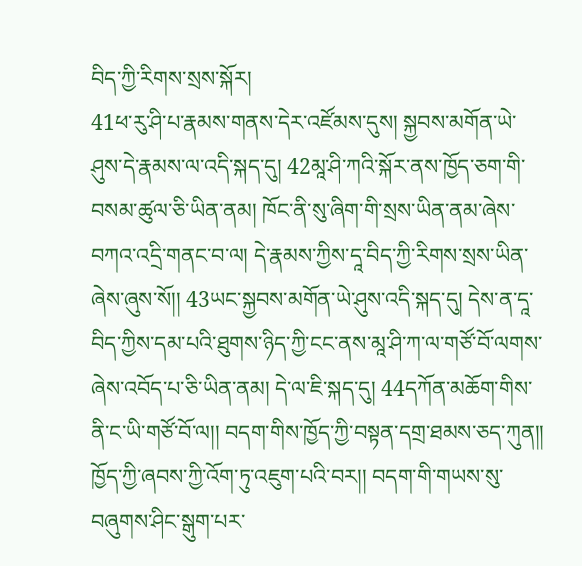བིད་ཀྱི་རིགས་སྲས་སྐོར།
41ཕ་རུ་ཤི་པ་རྣམས་གནས་དེར་འཛོམས་དུས། སྐྱབས་མགོན་ཡེ་ཤུས་དེ་རྣམས་ལ་འདི་སྐད་དུ། 42མཱ་ཤི་ཀའི་སྐོར་ནས་ཁྱོད་ཅག་གི་བསམ་ཚུལ་ཅི་ཡིན་ནམ། ཁོང་ནི་སུ་ཞིག་གི་སྲས་ཡིན་ནམ་ཞེས་བཀའ་འདྲི་གནང་བ་ལ། དེ་རྣམས་ཀྱིས་དཱ་བིད་ཀྱི་རིགས་སྲས་ཡིན་ཞེས་ཞུས་སོ།། 43ཡང་སྐྱབས་མགོན་ཡེ་ཤུས་འདི་སྐད་དུ། དེས་ན་དཱ་བིད་ཀྱིས་དམ་པའི་ཐུགས་ཉིད་ཀྱི་ངང་ནས་མཱ་ཤི་ཀ་ལ་གཙོ་བོ་ལགས་ཞེས་འབོད་པ་ཅི་ཡིན་ནམ། དེ་ལ་ཇི་སྐད་དུ། 44དཀོན་མཆོག་གིས་ནི་ང་ཡི་གཙོ་བོ་ལ།། བདག་གིས་ཁྱོད་ཀྱི་བསྟན་དགྲ་ཐམས་ཅད་ཀུན།། ཁྱོད་ཀྱི་ཞབས་ཀྱི་འོག་ཏུ་འཇུག་པའི་བར།། བདག་གི་གཡས་སུ་བཞུགས་ཤིང་སྒུག་པར་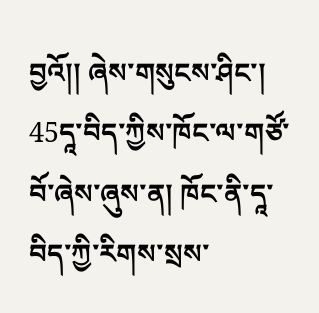བྱའོ།། ཞེས་གསུངས་ཤིང་། 45དཱ་བིད་ཀྱིས་ཁོང་ལ་གཙོ་བོ་ཞེས་ཞུས་ན། ཁོང་ནི་དཱ་བིད་ཀྱི་རིགས་སྲས་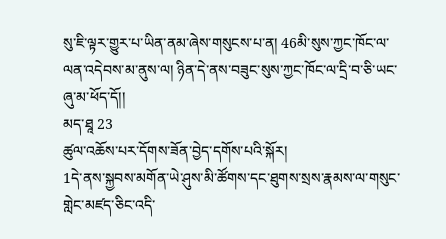སུ་ཇི་ལྟར་གྱུར་པ་ཡིན་ནམ་ཞེས་གསུངས་པ་ན། 46མི་སུས་ཀྱང་ཁོང་ལ་ལན་འདེབས་མ་ནུས་ལ། ཉིན་དེ་ནས་བཟུང་སུས་ཀྱང་ཁོང་ལ་དྲི་བ་ཅི་ཡང་ཞུ་མ་ཕོད་དོ།།
མད་ཐཱ 23
ཚུལ་འཆོས་པར་དོགས་ཟོན་བྱེད་དགོས་པའི་སྐོར།
1དེ་ནས་སྐྱབས་མགོན་ཡེ་ཤུས་མི་ཚོགས་དང་ཐུགས་སྲས་རྣམས་ལ་གསུང་གླེང་མཛད་ཅིང་འདི་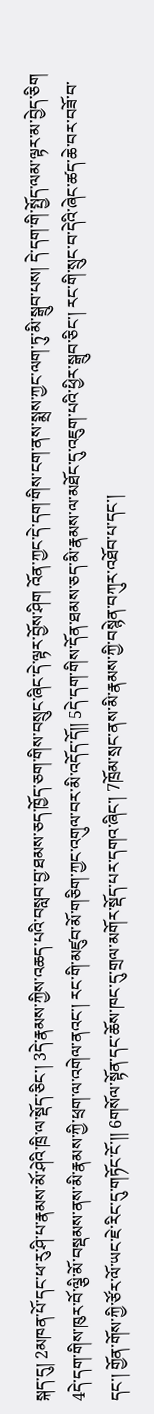སྐད་དུ། 2མཁན་པོ་དང་ཕ་རུ་ཤི་པ་རྣམས་མོ་ཤེའི་ཁྲི་ལ་སྡོད་ཅིང་། 3དེ་རྣམས་ཀྱིས་འཆད་པའི་བསླབ་བྱ་ཐམས་ཅད་ཁྱོད་ཅག་གིས་བསྲུང་ཞིང་དེ་ལྟར་བྱོས་ཤིག འོན་ཀྱང་དེ་དག་གིས་ངག་ནས་སྨྲས་ཀྱང་ལག་ཏུ་མི་སྒྲུབ་པས། དེ་དག་གི་སྤྱོད་ལམ་ལྟར་མ་བྱེད་ཅིག 4དེ་དག་གིས་ཁུར་བོ་ལྕི་མོ་བསྡམས་ནས་མི་རྣམས་ཀྱི་ཕྲག་ལ་འགེལ་ནའང་། རང་གི་མཛུབ་མོ་གཅིག་ཀྱང་འགུལ་བར་མི་འདོད་དོ།། 5དེ་དག་གིས་དོན་ཐམས་ཅད་མི་རྣམས་ལ་མཐོང་དུ་འཇུག་པའི་ཕྱིར་སྒྲུབ་ཅིང་། རང་གི་སྲུང་བ་དེའི་ཞེང་ཚད་ཆེ་བར་བཟོ་བ་དང་། གྱོན་གོས་ཀྱི་ཙོར་ལོ་ཡང་ཇེ་རིང་དུ་གཏོང་ངོ་།། 6གསོལ་སྟོན་དང་ཆོས་ཁང་དུ་གྲལ་མགོར་སྡོད་པར་དགའ་ཞིང་། 7ཁྲོམ་སྲང་ནས་མི་རྣམས་ཀྱི་བསྙེན་བཀུར་འཐོབ་པ་དང་།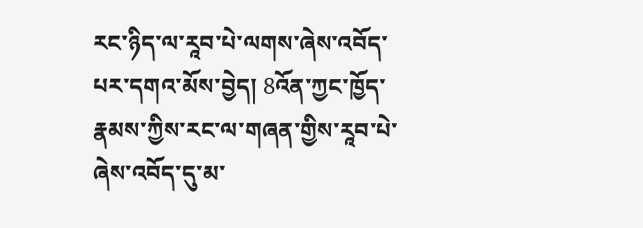རང་ཉིད་ལ་རཱབ་པེ་ལགས་ཞེས་འབོད་པར་དགའ་མོས་བྱེད། 8འོན་ཀྱང་ཁྱོད་རྣམས་ཀྱིས་རང་ལ་གཞན་གྱིས་རཱབ་པེ་ཞེས་འབོད་དུ་མ་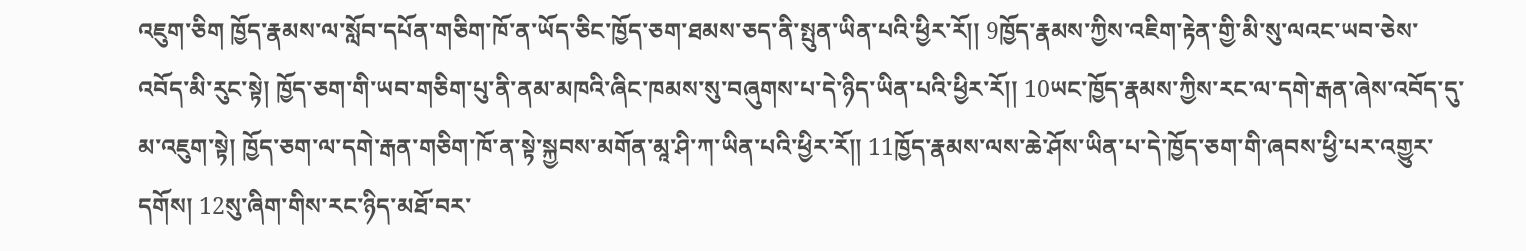འཇུག་ཅིག ཁྱོད་རྣམས་ལ་སློབ་དཔོན་གཅིག་ཁོ་ན་ཡོད་ཅིང་ཁྱོད་ཅག་ཐམས་ཅད་ནི་སྤུན་ཡིན་པའི་ཕྱིར་རོ།། 9ཁྱོད་རྣམས་ཀྱིས་འཇིག་རྟེན་གྱི་མི་སུ་ལའང་ཡབ་ཅེས་འབོད་མི་རུང་སྟེ། ཁྱོད་ཅག་གི་ཡབ་གཅིག་པུ་ནི་ནམ་མཁའི་ཞིང་ཁམས་སུ་བཞུགས་པ་དེ་ཉིད་ཡིན་པའི་ཕྱིར་རོ།། 10ཡང་ཁྱོད་རྣམས་ཀྱིས་རང་ལ་དགེ་རྒན་ཞེས་འབོད་དུ་མ་འཇུག་སྟེ། ཁྱོད་ཅག་ལ་དགེ་རྒན་གཅིག་ཁོ་ན་སྟེ་སྐྱབས་མགོན་མཱ་ཤི་ཀ་ཡིན་པའི་ཕྱིར་རོ།། 11ཁྱོད་རྣམས་ལས་ཆེ་ཤོས་ཡིན་པ་དེ་ཁྱོད་ཅག་གི་ཞབས་ཕྱི་པར་འགྱུར་དགོས། 12སུ་ཞིག་གིས་རང་ཉིད་མཐོ་བར་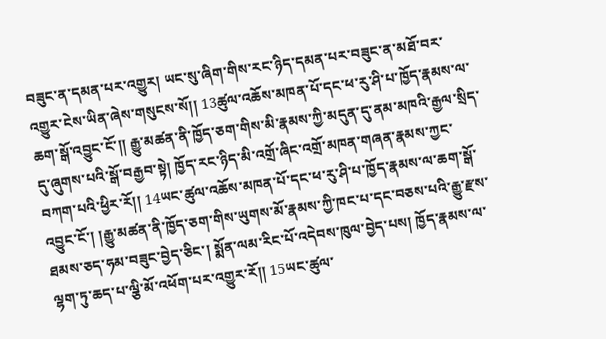བཟུང་ན་དམན་པར་འགྱུར། ཡང་སུ་ཞིག་གིས་རང་ཉིད་དམན་པར་བཟུང་ན་མཐོ་བར་འགྱུར་ངེས་ཡིན་ཞེས་གསུངས་སོ།། 13ཚུལ་འཆོས་མཁན་པོ་དང་ཕ་རུ་ཤི་པ་ཁྱོད་རྣམས་ལ་ཆག་སྒོ་འབྱུང་ངོ་༎ རྒྱུ་མཚན་ནི་ཁྱོད་ཅག་གིས་མི་རྣམས་ཀྱི་མདུན་དུ་ནམ་མཁའི་རྒྱལ་སྲིད་དུ་ཞུགས་པའི་སྒོ་བརྒྱབ་སྟེ། ཁྱོད་རང་ཉིད་མི་འགྲོ་ཞིང་འགྲོ་མཁན་གཞན་རྣམས་ཀྱང་བཀག་པའི་ཕྱིར་རོ།། 14ཡང་ཚུལ་འཆོས་མཁན་པོ་དང་ཕ་རུ་ཤི་པ་ཁྱོད་རྣམས་ལ་ཆག་སྒོ་འབྱུང་ངོ་། །རྒྱུ་མཚན་ནི་ཁྱོད་ཅག་གིས་ཡུགས་མོ་རྣམས་ཀྱི་ཁང་པ་དང་བཅས་པའི་རྒྱུ་རྫས་ཐམས་ཅད་ཧམ་བཟུང་བྱེད་ཅིང་། སྨོན་ལམ་རིང་པོ་འདེབས་ཁུལ་བྱེད་པས། ཁྱོད་རྣམས་ལ་ལྷག་ཏུ་ཆད་པ་ལྕི་མོ་འཕོག་པར་འགྱུར་རོ།། 15ཡང་ཚུལ་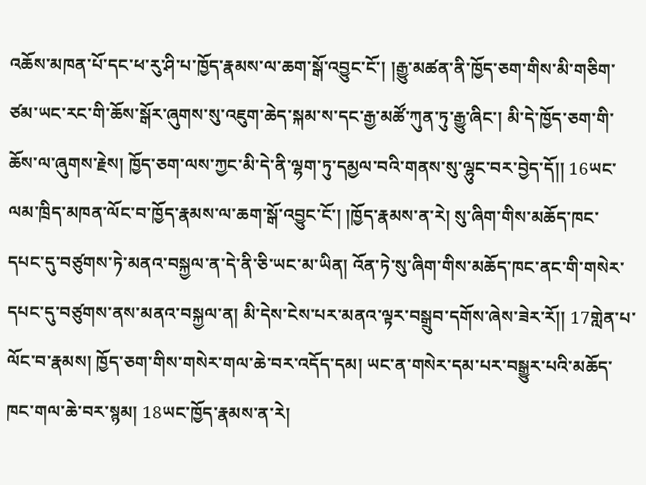འཆོས་མཁན་པོ་དང་ཕ་རུ་ཤི་པ་ཁྱོད་རྣམས་ལ་ཆག་སྒོ་འབྱུང་ངོ་། །རྒྱུ་མཚན་ནི་ཁྱོད་ཅག་གིས་མི་གཅིག་ཙམ་ཡང་རང་གི་ཆོས་སྒོར་ཞུགས་སུ་འཇུག་ཆེད་སྐམ་ས་དང་རྒྱ་མཚོ་ཀུན་ཏུ་རྒྱུ་ཞིང་། མི་དེ་ཁྱོད་ཅག་གི་ཆོས་ལ་ཞུགས་རྗེས། ཁྱོད་ཅག་ལས་ཀྱང་མི་དེ་ནི་ལྷག་ཏུ་དམྱལ་བའི་གནས་སུ་ལྷུང་བར་བྱེད་དོ།། 16ཡང་ལམ་ཁྲིད་མཁན་ལོང་བ་ཁྱོད་རྣམས་ལ་ཆག་སྒོ་འབྱུང་ངོ་། །ཁྱོད་རྣམས་ན་རེ། སུ་ཞིག་གིས་མཆོད་ཁང་དཔང་དུ་བཙུགས་ཏེ་མནའ་བསྐྱལ་ན་དེ་ནི་ཅི་ཡང་མ་ཡིན། འོན་ཏེ་སུ་ཞིག་གིས་མཆོད་ཁང་ནང་གི་གསེར་དཔང་དུ་བཙུགས་ནས་མནའ་བསྐྱལ་ན། མི་དེས་ངེས་པར་མནའ་ལྟར་བསྒྲུབ་དགོས་ཞེས་ཟེར་རོ།། 17གླེན་པ་ལོང་བ་རྣམས། ཁྱོད་ཅག་གིས་གསེར་གལ་ཆེ་བར་འདོད་དམ། ཡང་ན་གསེར་དམ་པར་བསྒྱུར་པའི་མཆོད་ཁང་གལ་ཆེ་བར་སྙམ། 18ཡང་ཁྱོད་རྣམས་ན་རེ།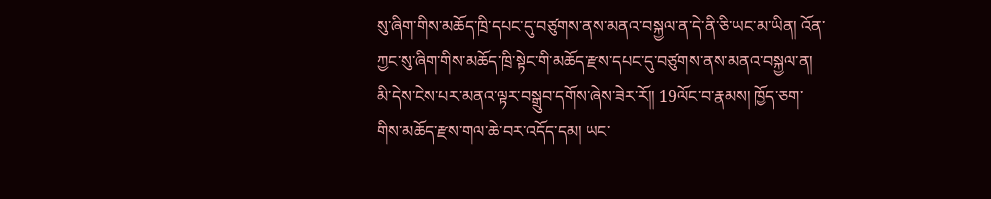སུ་ཞིག་གིས་མཆོད་ཁྲི་དཔང་དུ་བཙུགས་ནས་མནའ་བསྐྱལ་ན་དེ་ནི་ཅི་ཡང་མ་ཡིན། འོན་ཀྱང་སུ་ཞིག་གིས་མཆོད་ཁྲི་སྟེང་གི་མཆོད་རྫས་དཔང་དུ་བཙུགས་ནས་མནའ་བསྐྱལ་ན། མི་དེས་ངེས་པར་མནའ་ལྟར་བསྒྲུབ་དགོས་ཞེས་ཟེར་རོ།། 19ལོང་བ་རྣམས། ཁྱོད་ཅག་གིས་མཆོད་རྫས་གལ་ཆེ་བར་འདོད་དམ། ཡང་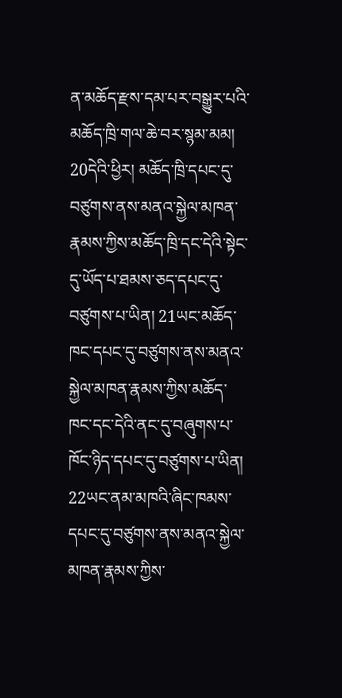ན་མཆོད་རྫས་དམ་པར་བསྒྱུར་པའི་མཆོད་ཁྲི་གལ་ཆེ་བར་སྙམ་མམ། 20དེའི་ཕྱིར། མཆོད་ཁྲི་དཔང་དུ་བཙུགས་ནས་མནའ་སྐྱེལ་མཁན་རྣམས་ཀྱིས་མཆོད་ཁྲི་དང་དེའི་སྟེང་དུ་ཡོད་པ་ཐམས་ཅད་དཔང་དུ་བཙུགས་པ་ཡིན། 21ཡང་མཆོད་ཁང་དཔང་དུ་བཙུགས་ནས་མནའ་སྐྱེལ་མཁན་རྣམས་ཀྱིས་མཆོད་ཁང་དང་དེའི་ནང་དུ་བཞུགས་པ་ཁོང་ཉིད་དཔང་དུ་བཙུགས་པ་ཡིན། 22ཡང་ནམ་མཁའི་ཞིང་ཁམས་དཔང་དུ་བཙུགས་ནས་མནའ་སྐྱེལ་མཁན་རྣམས་ཀྱིས་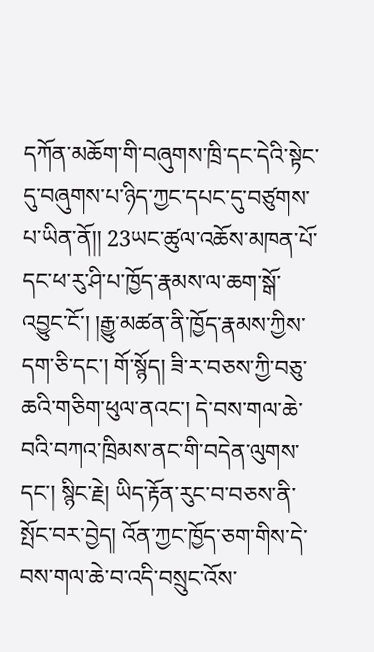དཀོན་མཆོག་གི་བཞུགས་ཁྲི་དང་དེའི་སྟེང་དུ་བཞུགས་པ་ཉིད་ཀྱང་དཔང་དུ་བཙུགས་པ་ཡིན་ནོ།། 23ཡང་ཚུལ་འཆོས་མཁན་པོ་དང་ཕ་རུ་ཤི་པ་ཁྱོད་རྣམས་ལ་ཆག་སྒོ་འབྱུང་ངོ་། །རྒྱུ་མཚན་ནི་ཁྱོད་རྣམས་ཀྱིས་དག་ཅི་དང་། གོ་སྙོད། ཟི་ར་བཅས་ཀྱི་བཅུ་ཆའི་གཅིག་ཕུལ་ནའང་། དེ་བས་གལ་ཆེ་བའི་བཀའ་ཁྲིམས་ནང་གི་བདེན་ལུགས་དང་། སྙིང་རྗེ། ཡིད་རྟོན་རུང་བ་བཅས་ནི་སྤོང་བར་བྱེད། འོན་ཀྱང་ཁྱོད་ཅག་གིས་དེ་བས་གལ་ཆེ་བ་འདི་བསྲུང་འོས་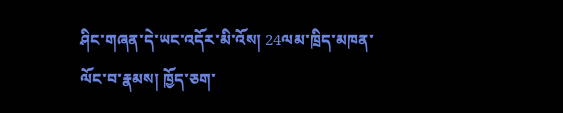ཤིང་གཞན་དེ་ཡང་འདོར་མི་འོས། 24ལམ་ཁྲིད་མཁན་ལོང་བ་རྣམས། ཁྱོད་ཅག་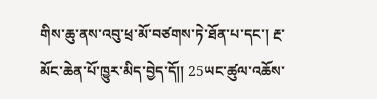གིས་ཆུ་ནས་འབུ་ཕྲ་མོ་བཙགས་ཏེ་ཐོན་པ་དང་། རྔ་མོང་ཆེན་པོ་ཁྱུར་མིད་བྱེད་དོ།། 25ཡང་ཚུལ་འཆོས་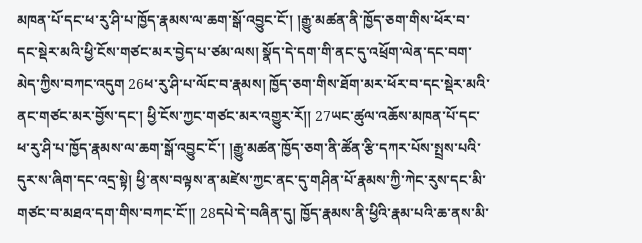མཁན་པོ་དང་ཕ་རུ་ཤི་པ་ཁྱོད་རྣམས་ལ་ཆག་སྒོ་འབྱུང་ངོ་། །རྒྱུ་མཚན་ནི་ཁྱོད་ཅག་གིས་ཕོར་བ་དང་སྡེར་མའི་ཕྱི་ངོས་གཙང་མར་བྱེད་པ་ཙམ་ལས། སྣོད་དེ་དག་གི་ནང་དུ་འཕྲོག་ལེན་དང་བག་མེད་ཀྱིས་བཀང་འདུག 26ཕ་རུ་ཤི་པ་ལོང་བ་རྣམས། ཁྱོད་ཅག་གིས་ཐོག་མར་ཕོར་བ་དང་སྡེར་མའི་ནང་གཙང་མར་བྱོས་དང་། ཕྱི་ངོས་ཀྱང་གཙང་མར་འགྱུར་རོ།། 27ཡང་ཚུལ་འཆོས་མཁན་པོ་དང་ཕ་རུ་ཤི་པ་ཁྱོད་རྣམས་ལ་ཆག་སྒོ་འབྱུང་ངོ་། །རྒྱུ་མཚན་ཁྱོད་ཅག་ནི་ཚོན་རྩི་དཀར་པོས་སྤྲས་པའི་དུར་ས་ཞིག་དང་འདྲ་སྟེ། ཕྱི་ནས་བལྟས་ན་མཛེས་ཀྱང་ནང་དུ་གཤིན་པོ་རྣམས་ཀྱི་ཀེང་རུས་དང་མི་གཙང་བ་མཐའ་དག་གིས་བཀང་ངོ་༎ 28དཔེ་དེ་བཞིན་དུ། ཁྱོད་རྣམས་ནི་ཕྱིའི་རྣམ་པའི་ཆ་ནས་མི་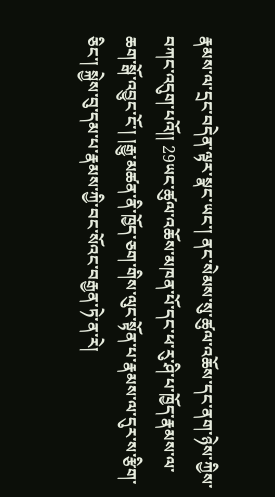རྣམས་ལ་དྲང་བདེན་ལྟར་སྣང་ཡང་། ནང་སེམས་སུ་ཚུལ་འཆོས་དང་ནག་ཉེས་ཀྱིས་བཀང་འདུག་པའོ།། 29ཡང་ཚུལ་འཆོས་མཁན་པོ་དང་ཕ་རུ་ཤི་པ་ཁྱོད་རྣམས་ལ་ཆག་སྒོ་འབྱུང་ངོ་། །རྒྱུ་མཚན་ནི་ཁྱོད་ཅག་གིས་ལུང་སྟོན་པ་རྣམས་ལ་དུར་ས་རྩིག་ཅིང་། སྐྱེས་བུ་དམ་པ་རྣམས་ཀྱི་བང་སོའང་བརྒྱན་ཏེ་ན་རེ།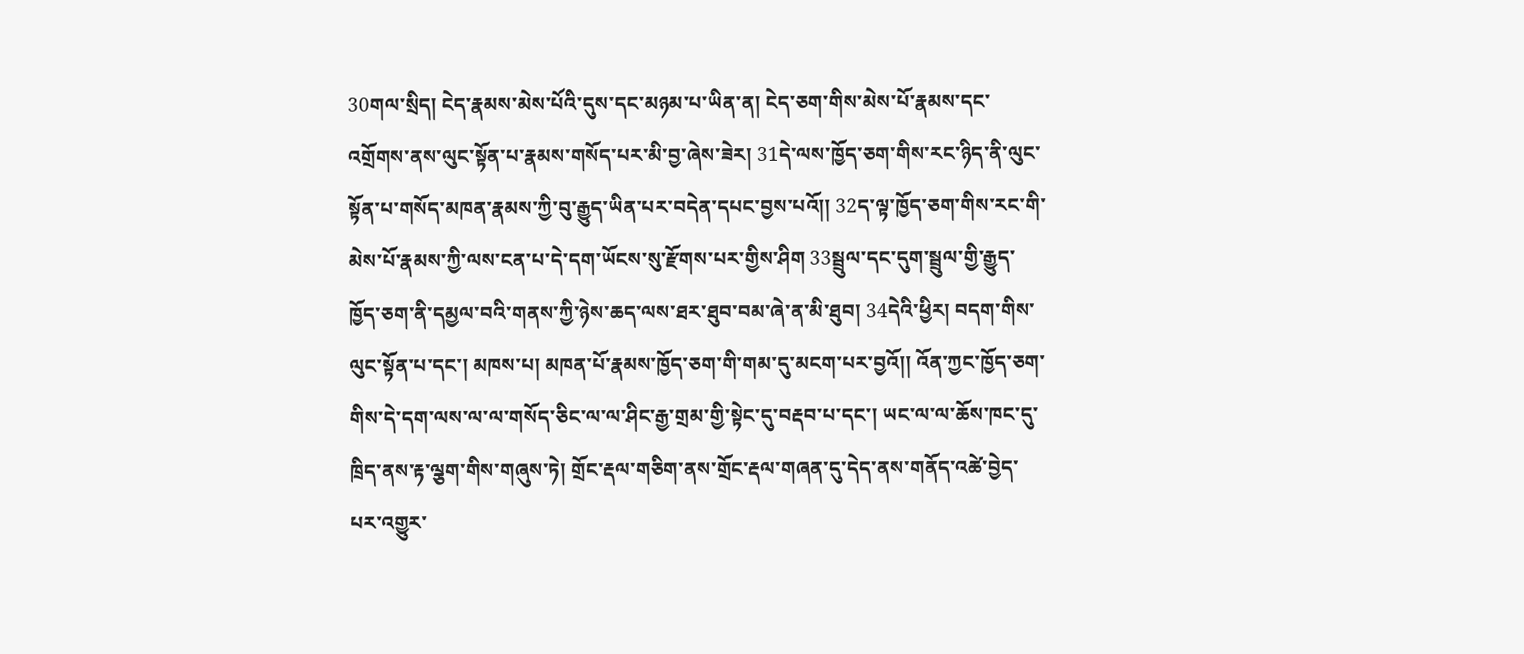30གལ་སྲིད། ངེད་རྣམས་མེས་པོའི་དུས་དང་མཉམ་པ་ཡིན་ན། ངེད་ཅག་གིས་མེས་པོ་རྣམས་དང་འགྲོགས་ནས་ལུང་སྟོན་པ་རྣམས་གསོད་པར་མི་བྱ་ཞེས་ཟེར། 31དེ་ལས་ཁྱོད་ཅག་གིས་རང་ཉིད་ནི་ལུང་སྟོན་པ་གསོད་མཁན་རྣམས་ཀྱི་བུ་རྒྱུད་ཡིན་པར་བདེན་དཔང་བྱས་པའོ།། 32ད་ལྟ་ཁྱོད་ཅག་གིས་རང་གི་མེས་པོ་རྣམས་ཀྱི་ལས་ངན་པ་དེ་དག་ཡོངས་སུ་རྫོགས་པར་གྱིས་ཤིག 33སྦྲུལ་དང་དུག་སྦྲུལ་གྱི་རྒྱུད་ཁྱོད་ཅག་ནི་དམྱལ་བའི་གནས་ཀྱི་ཉེས་ཆད་ལས་ཐར་ཐུབ་བམ་ཞེ་ན་མི་ཐུབ། 34དེའི་ཕྱིར། བདག་གིས་ལུང་སྟོན་པ་དང་། མཁས་པ། མཁན་པོ་རྣམས་ཁྱོད་ཅག་གི་གམ་དུ་མངག་པར་བྱའོ།། འོན་ཀྱང་ཁྱོད་ཅག་གིས་དེ་དག་ལས་ལ་ལ་གསོད་ཅིང་ལ་ལ་ཤིང་རྒྱ་གྲམ་གྱི་སྟེང་དུ་བརྡབ་པ་དང་། ཡང་ལ་ལ་ཆོས་ཁང་དུ་ཁྲིད་ནས་རྟ་ལྕག་གིས་གཞུས་ཏེ། གྲོང་རྡལ་གཅིག་ནས་གྲོང་རྡལ་གཞན་དུ་དེད་ནས་གནོད་འཚེ་བྱེད་པར་འགྱུར་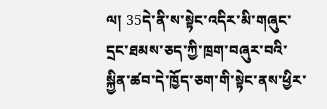ལ། 35དེ་ནི་ས་སྟེང་འདིར་མི་གཞུང་དྲང་ཐམས་ཅད་ཀྱི་ཁྲག་བཞུར་བའི་སྐྱིན་ཚབ་དེ་ཁྱོད་ཅག་གི་སྟེང་ནས་ཕྱིར་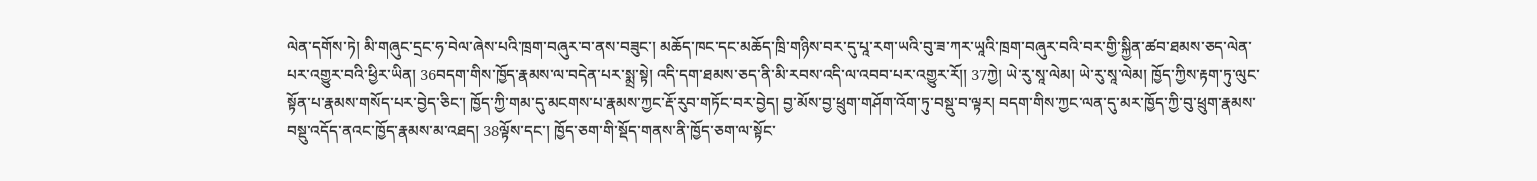ལེན་དགོས་ཏེ། མི་གཞུང་དྲང་ཧ་བེལ་ཞེས་པའི་ཁྲག་བཞུར་བ་ནས་བཟུང་། མཆོད་ཁང་དང་མཆོད་ཁྲི་གཉིས་བར་དུ་པཱ་རག་ཡའི་བུ་ཟ་ཀར་ཡཱའི་ཁྲག་བཞུར་བའི་བར་གྱི་སྐྱིན་ཚབ་ཐམས་ཅད་ལེན་པར་འགྱུར་བའི་ཕྱིར་ཡིན། 36བདག་གིས་ཁྱོད་རྣམས་ལ་བདེན་པར་སྨྲ་སྟེ། འདི་དག་ཐམས་ཅད་ནི་མི་རབས་འདི་ལ་འབབ་པར་འགྱུར་རོ།། 37ཀྱེ། ཡེ་རུ་སཱ་ལེམ། ཡེ་རུ་སཱ་ལེམ། ཁྱོད་ཀྱིས་རྟག་ཏུ་ལུང་སྟོན་པ་རྣམས་གསོད་པར་བྱེད་ཅིང་། ཁྱོད་ཀྱི་གམ་དུ་མངགས་པ་རྣམས་ཀྱང་རྡོ་རུབ་གཏོང་བར་བྱེད། བྱ་མོས་བྱ་ཕྲུག་གཤོག་འོག་ཏུ་བསྡུ་བ་ལྟར། བདག་གིས་ཀྱང་ལན་དུ་མར་ཁྱོད་ཀྱི་བུ་ཕྲུག་རྣམས་བསྡུ་འདོད་ནའང་ཁྱོད་རྣམས་མ་འཐད། 38ལྟོས་དང་། ཁྱོད་ཅག་གི་སྡོད་གནས་ནི་ཁྱོད་ཅག་ལ་སྟོང་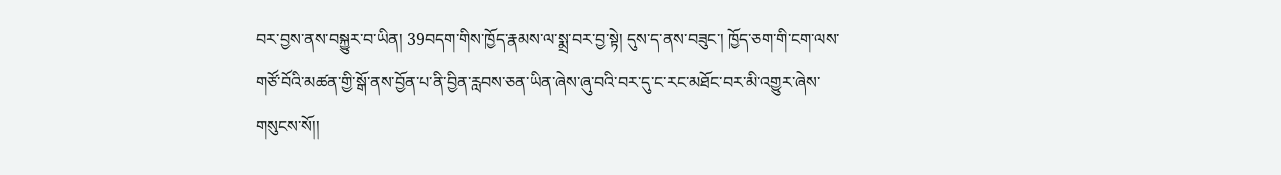བར་བྱས་ནས་བསྐྱུར་བ་ཡིན། 39བདག་གིས་ཁྱོད་རྣམས་ལ་སྨྲ་བར་བྱ་སྟེ། དུས་ད་ནས་བཟུང་། ཁྱོད་ཅག་གི་ངག་ལས་གཙོ་བོའི་མཚན་གྱི་སྒོ་ནས་བྱོན་པ་ནི་བྱིན་རླབས་ཅན་ཡིན་ཞེས་ཞུ་བའི་བར་དུ་ང་རང་མཐོང་བར་མི་འགྱུར་ཞེས་གསུངས་སོ།།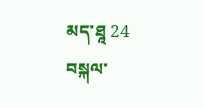མད་ཐཱ 24
བསྐལ་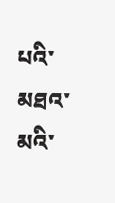པའི་མཐའ་མའི་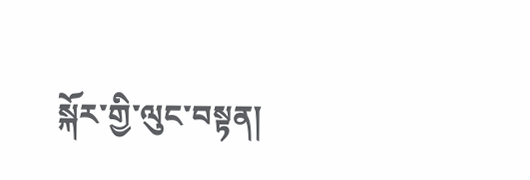སྐོར་གྱི་ལུང་བསྟན།